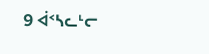9 ᐋᑉᓴᓚᒻᓕ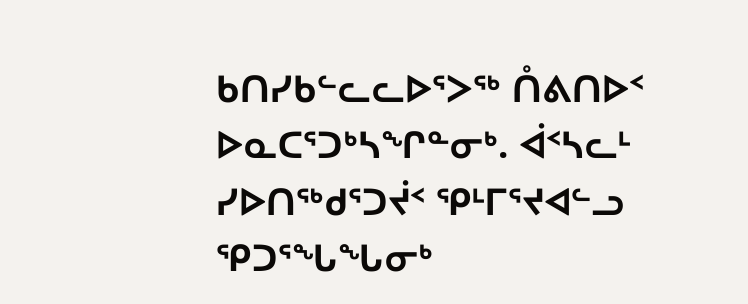ᑲᑎᓯᑲᓪᓚᓚᐅᕐᐳᖅ ᑍᕕᑎᐅᑉ ᐅᓇᑕᕐᑐᒃᓴᖏᓐᓂᒃ. ᐋᑉᓴᓚᒻ ᓯᐅᑎᖅᑯᕐᑐᔫᑉ ᕿᒻᒥᕐᔪᐊᓪᓗ ᕿᑐᕐᖓᖓᓂᒃ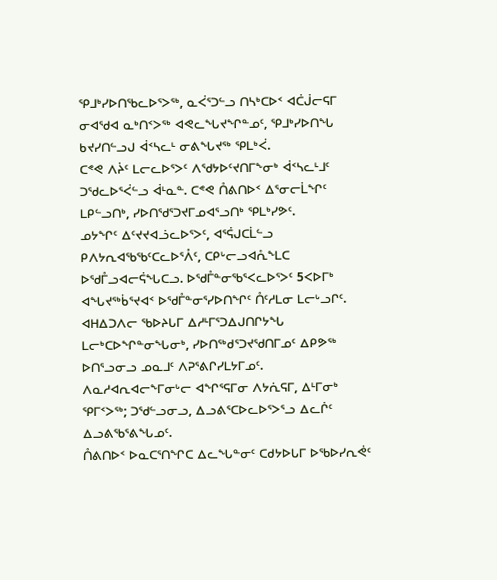ᕿᒧᒃᓯᐅᑎᖃᓚᐅᕐᐳᖅ, ᓇᐹᕐᑐᓪᓗ ᑎᓴᒃᑕᐅᑉ ᐊᑖᒎᓕᕋᒥ ᓂᐊᖁᐊ ᓇᒃᑎᑉᐳᖅ ᐊᕙᓚᖓᔪᖏᓐᓄᑦ, ᕿᒧᒃᓯᐅᑎᖓ ᑲᔪᓯᑎᓪᓗᒍ ᐋᑉᓴᓚᒻ ᓂᕕᖓᔪᖅ ᕿᒪᒃᐹ.
ᑕᕝᕙ ᐱᔩᑦ ᒪᓕᓚᐅᕐᐳᑦ ᐱᖁᔭᐅᑦᔪᑎᒥᖕᓂᒃ ᐋᑉᓴᓚᒻᒧᑦ ᑐᖁᓚᐅᕐᐹᓪᓗ ᐋᒻᓇᓐ. ᑕᕝᕙ ᑍᕕᑎᐅᑉ ᐃᕐᓂᓕᒫᖏᑦ ᒪᑭᓪᓗᑎᒃ, ᓯᐅᑎᖁᕐᑐᔪᒥᓄᐊᕐᓗᑎᒃ ᕿᒪᒃᓯᕗᑦ.
ᓄᔭᖏᑦ ᐃᑦᔪᔪᐊᓘᓚᐅᕐᐳᑦ, ᐊᕐᕌᒍᑕᒫᓪᓗ ᑭᐱᔭᕆᐊᖃᖃᑦᑕᓚᐅᕐᐰᑦ, ᑕᑭᒡᓕᓗᐊᕅᖕᒪᑕ ᐅᖁᒤᓗᐊᓕᕌᖓᑕᓗ. ᐅᖁᒤᓐᓂᖃᕐᐸᓚᐅᕐᐳᑦ 5ᐸᐅᒥᒃ ᐊᖓᔪᖅᑳᕐᔪᐊᑉ ᐅᖁᒤᓐᓂᕐᓯᐅᑎᖏᑦ ᑍᑦᓱᒪᓂ ᒪᓕᒡᓗᒋᑦ.
ᐊᕼᐃᑐᐱᓕ ᖃᐅᔨᒐᒥ ᐃᓱᒻᒥᕐᑐᐃᒍᑎᒋᔭᖓ ᒪᓕᒃᑕᐅᖏᓐᓂᖓᓂᒃ, ᓯᐅᑎᖅᑯᕐᑐᔪᖁᑎᒥᓄᑦ ᐃᑭᕗᖅ ᐅᑎᕐᓗᓂᓗ ᓄᓇᒧᑦ ᐱᕈᕐᕕᒋᓯᒪᔭᒥᓄᑦ. ᐱᓇᓱᐊᕆᐊᓕᖕᒥᓂᒡᓕ ᐊᖏᕐᕋᒥᓂ ᐱᔭᕇᕋᒥ, ᐃᒻᒥᓂᒃ ᕿᒥᑉᐳᖅ; ᑐᖁᓪᓗᓂᓗ, ᐃᓗᕕᕐᑕᐅᓚᐅᕐᐳᕐᓗ ᐃᓚᒌᑦ ᐃᓗᕕᖃᕐᕕᖓᓄᑦ.
ᑍᕕᑎᐅᑉ ᐅᓇᑕᕐᑎᖏᑕ ᐃᓚᖓᓐᓂᑦ ᑕᑯᔭᐅᒐᒥ ᐅᖃᐅᓯᕆᕚᑦ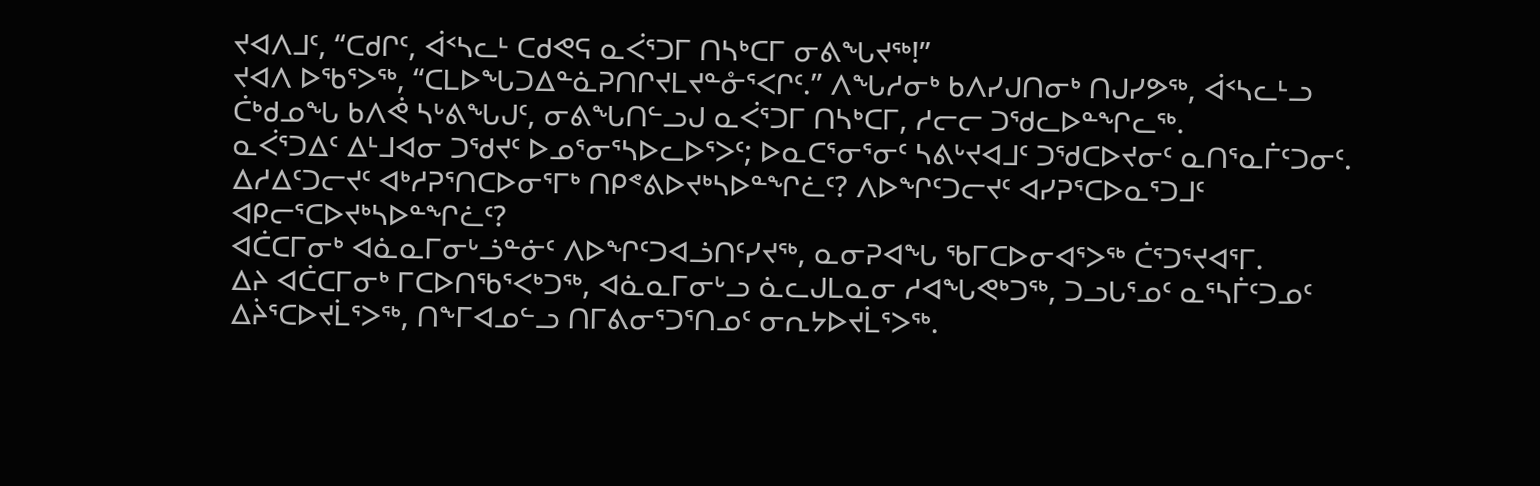ᔪᐊᐱᒧᑦ, “ᑕᑯᒋᑦ, ᐋᑉᓴᓚᒻ ᑕᑯᕙᕋ ᓇᐹᕐᑐᒥ ᑎᓴᒃᑕᒥ ᓂᕕᖓᔪᖅ!”
ᔪᐊᐱ ᐅᖃᕐᐳᖅ, “ᑕᒪᐅᖓᑐᐃᓐᓈᕈᑎᒋᔪᒪᔪᓐᓁᕐᐸᒋᑦ.” ᐱᖓᓱᓂᒃ ᑲᐱᓯᒍᑎᓂᒃ ᑎᒍᓯᕗᖅ, ᐋᑉᓴᓚᒻᓗ ᑖᒃᑯᓄᖓ ᑲᐱᕚ ᓴᒡᕕᖓᒍᑦ, ᓂᕕᖓᑎᓪᓗᒍ ᓇᐹᕐᑐᒥ ᑎᓴᒃᑕᒥ, ᓱᓕᓕ ᑐᖁᓚᐅᓐᖏᓚᖅ.
ᓇᐹᕐᑐᐃᑦ ᐃᒻᒧᐊᓂ ᑐᖁᔪᑦ ᐅᓄᕐᓂᕐᓴᐅᓚᐅᕐᐳᑦ; ᐅᓇᑕᕐᓂᕐᓂᑦ ᓴᕕᒡᔪᐊᒧᑦ ᑐᖁᑕᐅᔪᓂᑦ ᓇᑎᕐᓇᒦᑦᑐᓂᑦ.
ᐃᓱᐃᑦᑐᓕᔪᑦ ᐊᒃᓱᕈᕐᑎᑕᐅᓂᕐᒥᒃ ᑎᑭᕝᕕᐅᔪᒃᓴᐅᓐᖏᓛᑦ? ᐱᐅᖏᑦᑐᓕᔪᑦ ᐊᓯᕈᕐᑕᐅᓇᕐᑐᒧᑦ ᐊᑭᓕᕐᑕᐅᔪᒃᓴᐅᓐᖏᓛᑦ?
ᐊᑖᑕᒥᓂᒃ ᐊᓈᓇᒥᓂᒡᓘᓐᓃᑦ ᐱᐅᖏᑦᑐᐊᓘᑎᑦᓯᔪᖅ, ᓇᓂᕈᐊᖓ ᖃᒥᑕᐅᓂᐊᕐᐳᖅ ᑖᕐᑐᕐᔪᐊᕐᒥ.
ᐃᔨ ᐊᑖᑕᒥᓂᒃ ᒥᑕᐅᑎᖃᕐᐸᒃᑐᖅ, ᐊᓈᓇᒥᓂᒡᓗ ᓈᓚᒍᒪᓇᓂ ᓱᐊᖓᕙᒃᑐᖅ, ᑐᓗᒐᕐᓄᑦ ᓇᕐᓴᒦᑦᑐᓄᑦ ᐃᔩᕐᑕᐅᔪᒫᕐᐳᖅ, ᑎᖕᒥᐊᓄᓪᓗ ᑎᒥᕕᓂᕐᑐᕐᑎᓄᑦ ᓂᕆᔭᐅᔪᒫᕐᐳᖅ.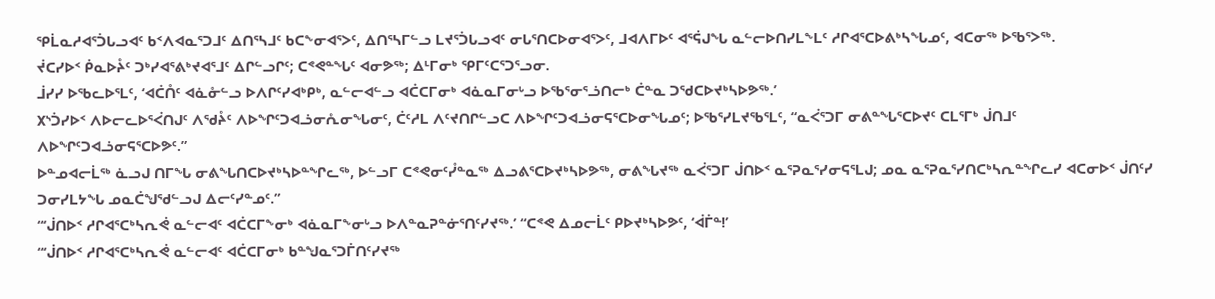ᕿᒫᓇᓱᐊᕐᑑᒐᓗᐊᑦ ᑲᑉᐱᐊᓇᕐᑐᒧᑦ ᐃᑎᕐᓴᒧᑦ ᑲᑕᖕᓂᐊᕐᐳᑦ, ᐃᑎᕐᓴᒥᓪᓗ ᒪᔪᕐᑑᒐᓗᐊᑦ ᓂᒐᕐᑎᑕᐅᓂᐊᕐᐳᑦ, ᒧᐊᐱᒥᐅᑦ ᐊᕐᕌᒍᖓ ᓇᓪᓕᐅᑎᓯᒪᖕᒪᑦ ᓱᒋᐊᕐᑕᐅᕕᒃᓴᖓᓄᑦ, ᐊᑕᓂᖅ ᐅᖃᕐᐳᖅ.
ᔫᑕᓯᐅᑉ ᑮᓇᐅᔧᑦ ᑐᒃᓯᐊᕐᕕᒃᔪᐊᕐᒧᑦ ᐃᒋᓪᓗᒋᑦ; ᑕᕝᕙᓐᖓᑦ ᐊᓂᕗᖅ; ᐃᒻᒥᓂᒃ ᕿᒥᑦᑕᕐᑐᕐᓗᓂ.
ᒨᓯᓯ ᐅᖃᓚᐅᕐᒪᑦ, ‘ᐊᑖᑍᑦ ᐊᓈᓁᓪᓗ ᐅᐱᒋᑦᓯᐊᒃᑭᒃ, ᓇᓪᓕᐊᓪᓗ ᐊᑖᑕᒥᓂᒃ ᐊᓈᓇᒥᓂᒡᓗ ᐅᖃᕐᓂᕐᓘᑎᓕᒃ ᑖᓐᓇ ᑐᖁᑕᐅᔪᒃᓴᐅᕗᖅ.’
᙭ᔅᑑᓯᐅᑉ ᐱᐅᓕᓚᐅᕐᐹᑎᒍᑦ ᐱᖁᔧᑦ ᐱᐅᖏᑦᑐᐊᓘᓂᕅᓂᖓᓂᑦ, ᑖᑦᓱᒪ ᐱᑦᔪᑎᒋᓪᓗᑕ ᐱᐅᖏᑦᑐᐊᓘᓂᕋᕐᑕᐅᓂᖓᓄᑦ; ᐅᖃᕐᓯᒪᔪᖃᕐᒪᑦ, “ᓇᐹᕐᑐᒥ ᓂᕕᓐᖓᕐᑕᐅᔪᑦ ᑕᒪᕐᒥᒃ ᒎᑎᒧᑦ ᐱᐅᖏᑦᑐᐊᓘᓂᕋᕐᑕᐅᕗᑦ.”
ᐅᓐᓄᐊᓕᒫᖅ ᓈᓗᒍ ᑎᒥᖓ ᓂᕕᖓᑎᑕᐅᔪᒃᓴᐅᓐᖏᓚᖅ, ᐅᓪᓗᒥ ᑕᕝᕙᓂᑦᓮᓐᓇᖅ ᐃᓗᕕᕐᑕᐅᔪᒃᓴᐅᕗᖅ, ᓂᕕᖓᔪᖅ ᓇᐹᕐᑐᒥ ᒎᑎᐅᑉ ᓇᕐᕈᓇᕐᓯᓂᕋᕐᒪᒍ; ᓄᓇ ᓇᕐᕈᓇᕐᓯᑎᑕᒃᓴᕆᓐᖏᓚᓯ ᐊᑕᓂᐅᑉ ᒎᑎᑦᓯ ᑐᓂᓯᒪᔭᖓ ᓄᓇᑖᖑᖁᓪᓗᒍ ᐃᓕᑦᓯᓐᓄᑦ.”
“‘ᒎᑎᐅᑉ ᓱᒋᐊᕐᑕᒃᓴᕆᕚ ᓇᓪᓕᐊᑦ ᐊᑖᑕᒥᖕᓂᒃ ᐊᓈᓇᒥᖕᓂᒡᓗ ᐅᐱᓐᓇᕈᓐᓃᕐᑎᑦᓯᔪᖅ.’ “ᑕᕝᕙ ᐃᓄᓕᒫᑦ ᑭᐅᔪᒃᓴᐅᕗᑦ, ‘ᐋᒦᓐ!’
“‘ᒎᑎᐅᑉ ᓱᒋᐊᕐᑕᒃᓴᕆᕚ ᓇᓪᓕᐊᑦ ᐊᑖᑕᒥᓂᒃ ᑲᓐᖑᓇᕐᑐᒦᑎᑦᓯᔪᖅ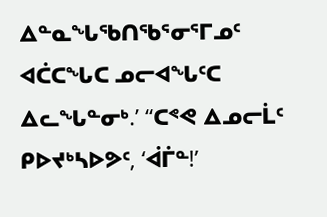ᐃᓐᓇᖓᖃᑎᖃᕐᓂᕐᒥᓄᑦ ᐊᑖᑕᖓᑕ ᓄᓕᐊᖓᑦᑕ ᐃᓚᖓᓐᓂᒃ.’ “ᑕᕝᕙ ᐃᓄᓕᒫᑦ ᑭᐅᔪᒃᓴᐅᕗᑦ, ‘ᐋᒦᓐ!’